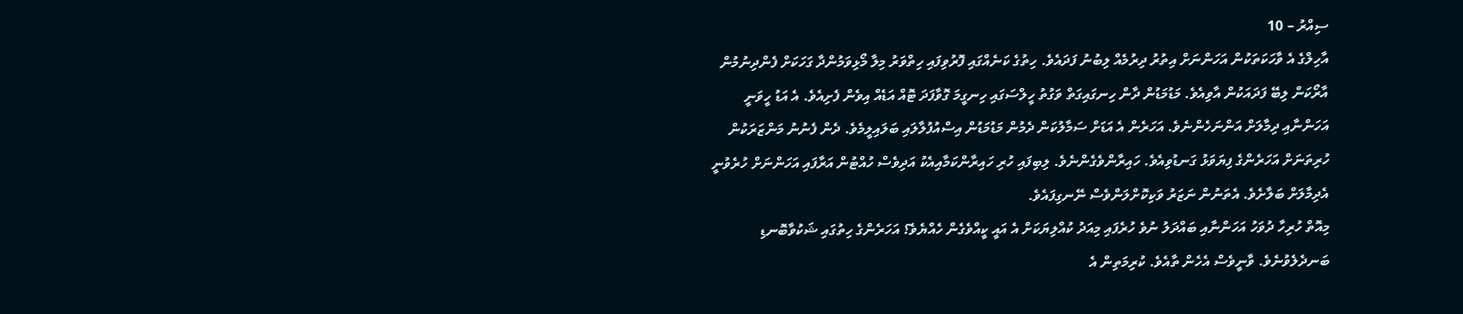ސިއްރު – 10
އާހިލްގެ އެ ވާހަކަތަކުން އަހަންނަށް އިތުރު ދިރުމެއް ލިބުނު ފަދައެވެ. ހިތުގެ ކަނެއްގައި ފޮރުވިފައި ހިތްވަރު މިލާ މޯޅިވަމުންދާ ގަހަކަށް ފެންދިނުމުން އާރޯކަން ލިބޭ ފަދައަކުން އާވިއެވެ. މަޑުމަޑުން ދާން ހިނގައިގަތް ވަގުތު ހީލްސަގައި ހިނގީމަ ގޮވާފަދަ ޓޮއް އަޑެއް އިވެން ފެށިއެވެ. އެ އަޑު ހީވަނީ އަހަންނާއި ދިމާލަށް އަންނަހެންނެވެ. އަހަރެން އެ އަޑަށް ސަމާލުކަން ދެމުން މަޑުމަޑުން އިސްއުފުލާލައި ބަލައިލީމެވެ. ދެން ފެނުނު މަންޒަރަކުން ހުރިތަނަށް އަހަރެންގެ ފިޔަވަޅު ގަނޑުވިއެވެ. ހައިރާންވެގެންނެވެ. ލިބިފައި ހުރި ހައިރާންކަމާއިއެކު އަދިވެސް ހުއްޓުން އަރާފައި އަހަންނަށް ހުރެވުނީ އެދިމާލަށް ބަލާށެވެ. އެތަނުން ނަޒަރު ވަކިކޮށްލަންވެސް ނޭނގިފައެވެ.
މިއޮތް ހުރިހާ ދުވަހު އަހަންނާއި ބައްދަލު ނުވެ ހުރެފައި މިއަދު ކުއްލިޔަކަށް އެ އައީ ކީއްވެގެން ހެއްޔެވެ؟ އަހަރެންގެ ހިތުގައި ޝަކުވާބޮނޑި ބަނދެލެވުނެވެ. ވާނީވެސް އެހެން ތާއެވެ. ކުރިމަތިން އެ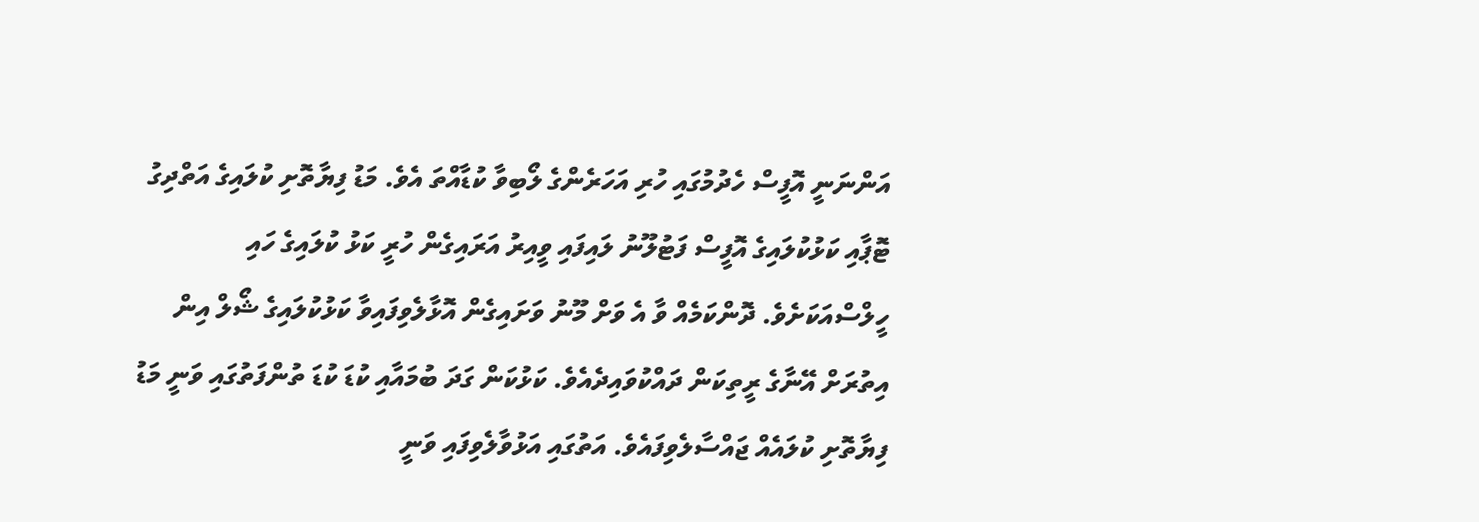އަންނަނީ އޮފީސް ހެދުމުގައި ހުރި އަހަރެންގެ ލޯބިވާ ކުޑާއްތަ އެވެ. މަޑު ފިޔާތޮށި ކުލައިގެ އަތްދިގު ޓޮޕާއި ކަޅުކުލައިގެ އޮފީސް ފަޓުލޫނު ލައިފައި ވީއިރު އަރައިގެން ހުރީ ކަޅު ކުލައިގެ ހައި ހީލްސްއަކަށެވެ. ދޮންކަމެއް ވާ އެ ވަށް މޫނު ވަށައިގެން އޮޅާލެވިފައިވާ ކަޅުކުލައިގެ ޝޯލް އިން އިތުރަށް އޭނާގެ ރީތިކަން ދައްކުވައިދެއެވެ. ކަޅުކަން ގަދަ ބުމައާއި ކުޑަ ކުޑަ ތުންފަތުގައި ވަނީ މަޑު ފިޔާތޮށި ކުލައެއް ޖައްސާލެވިފައެވެ. އަތުގައި އަޅުވާލެވިފައި ވަނީ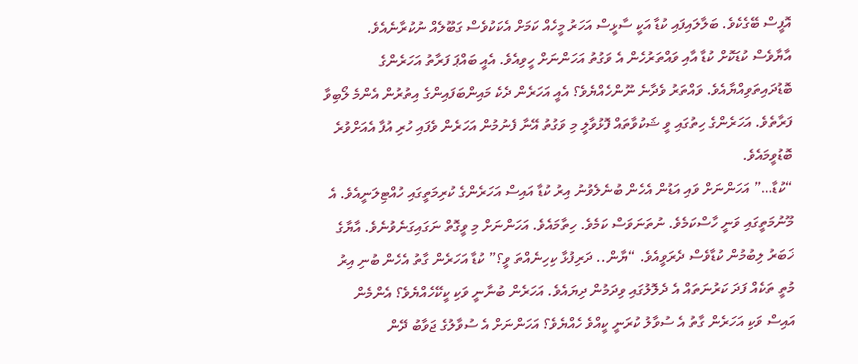އޮފީސް ބޭގެކެވެ. ބަލާލައިފައި ކުޑާ އަކީ ސާޅީސް އަހަރު މީހެއް ކަމަށް އެކަކުވެސް ގަބޫލެއް ނުކުރާނެއެވެ.
އާޔާވެސް ކުޑަކޮށް ކުޑާ އާއި ވައްތަރުހެން އެ ވަގުތު އަހަންނަށް ހީވިއެވެ. އެއީ ބައްޕަ ފަރާތު އަހަރެންގެ ބޮޑުދައިތަވިއްޔާއެވެ. ވައްތަރު ވެދާނެ ނޫންހެއްޔެވެ؟ އެއީ އަހަރެން ދެކެ މައިންބަފައިންގެ އިތުރުން އެންމެ ލޯބިވާ ފަރާތެވެ. އަހަރެންގެ ހިތުގައި ވީ ޝަކުވާތައް ފޮޅުވާލީ މި ވަގުތު އޭނާ ފެނުމުން އަހަރެން ވެފައި ހުރި އުފާ އެއަށްވުރެ ބޮޑުވީމައެވެ.
“ކުޑާ…” އަހަންނަށް ވައި އަޑުން އެހެން ބުނެލެވުނު އިރު ކުޑާ އައިސް އަހަރެންގެ ކުރިމަތީގައި ހުއްޓިލަނީއެވެ. އެ މޫނުމަތީގައި ވަނީ ހާސްކަމެވެ. ނުތަނަވަސް ކަމެވެ. ހިތާމައެވެ. އަހަންނަށް މި ވީގޮތް ނަގައިގަނެވުނެވެ. އާޔާގެ ޚަބަރު ލިބުމުން ކުޑާވެސް ދެރަވީއެވެ. “ޔާން.. ދަރިފުޅާ ކިހިނެއްތަ ވީ؟” ކުޑާ އަހަރެން ގާތު އެހެން ބުނި އިރު މުތީ ތަކެއް ފަދަ ކަރުނަތައް އެ ދެލޮލުގައި ވިދަމުން ދިޔައެވެ. އަހަރެން ބުނާނީ ވަކި ކީކޭހެއްޔެވެ؟ އެންމެން އައިސް ވަކި އަހަރެން ގާތު އެ ސުވާލު ކުރަނީ ކީއްވެ ހެއްޔެވެ؟ އަހަންނަށް އެ ސުވާލުގެ ޖަވާބު ދޭން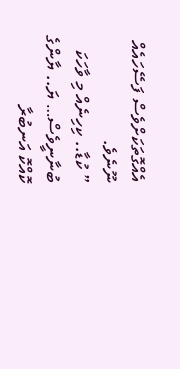އެއްގޮތަކަށްވެސް ފަސޭހައެއް ނޫނެވެ.
” ކުޑާ.. ކިހިނެއް މި ވާހަކަ ބުނާނީވެސް… ޔަ.. ޔާންގެ ކޮއްކޮ އަނބުރާ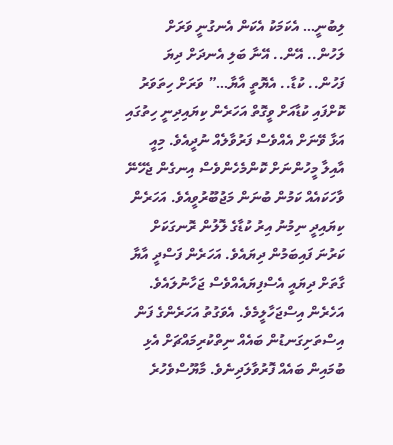ލިބުނީ… އެކަމަކު އެކަން އެނގުނީ ވަރަށް ލަހުން.. އޭން.. އޭނާ ބަލި އެނދަށް ދިޔަ ފަހުން.. ކުޑާ.. އެޔޮތީ އާޔާ…” ވަރަށް ހިތަވަރު ކޮށްފައި ކުޑާއަށް ވީގޮތް އަހަރެން ކިޔައިދިނީ ހިތުގައި އަޅާ ވޭނަށް އެއްވެސް ފަރުވާލެއް ނުދީއެވެ. މިއީ އާއިލާ މީހުންނަށް ކޮންމެހެންވެސް އިނގެން ޖެހޭނޭ ވާހަކައެއް ކަމުން ބުނަން މަޖުބޫރުވީއެވެ. އަހަރެން ކިޔައިދީ ނިމުނު އިރު ކުޑާގެ ލޮލުން ރޮނގަކަށް ކަރުނަ ފައިބަމުން ދިޔައެވެ. އަހަރެން ފަސްދީ އާޔާ ގާތަށް ދިޔައީ އެސްފިޔައެއްވެސް ޖަހާނުލައެވެ. އަހެރެން އިސްޖަހާލީމެވެ. އެވަގުތު އަހަރެންގެ ފަން އިސްތަށިގަނޑުން ބައެއް ނިތްކުރިމައްޗަށް އެޅި ބުމައިން ބައެއް ފޮރުވާލަދިނެވެ. މާޔޫސްވެހުރެ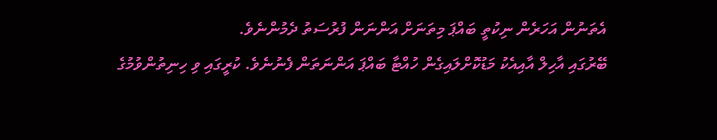އެތަނުން އަހަރެން ނިކުތީ ބައްޕަ މިތަނަށް އަންނަން ފުރުސަތު ދެމުންނެވެ.
ބޭރުގައި އާހިލް އާއިއެކު މަޑުކޮށްލައިގެން ހުއްޓާ ބައްޕަ އަންނަތަން ފެނުނެވެ. ކުރީގައި ވި ހިނިތުންވުމުގެ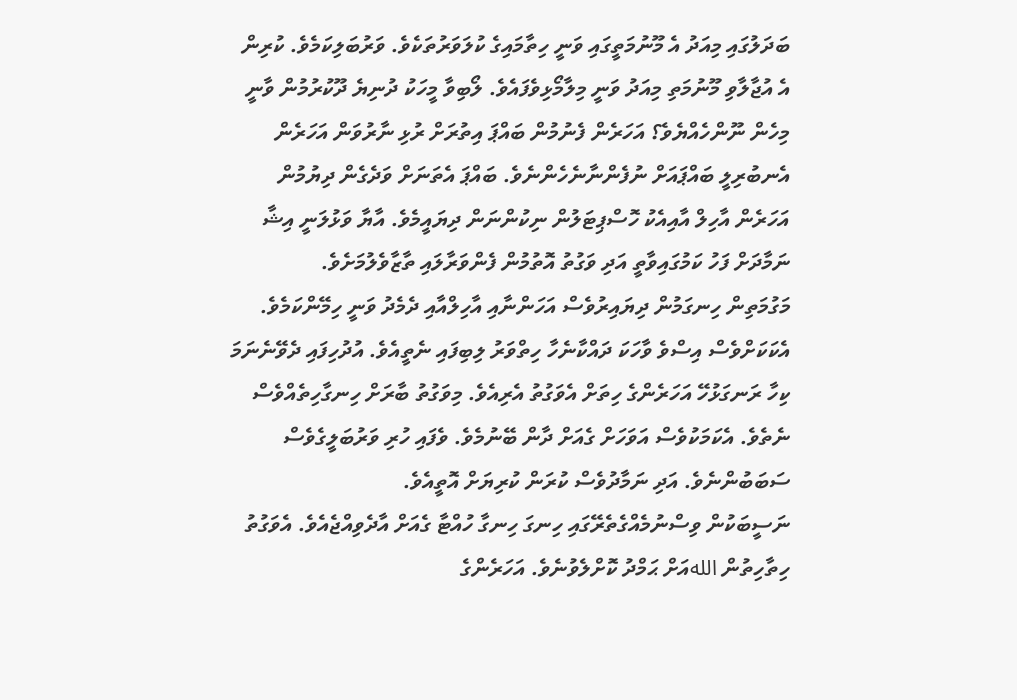ބަދަލުގައި މިއަދު އެ މޫނުމަތީގައި ވަނީ ހިތާމައިގެ ކުލަވަރުތަކެވެ. ވަރުބަލިކަމެވެ. ކުރިން އެ އުޖާލާވި މޫނުމަތި މިއަދު ވަނީ މިލާމޯޅިވެފައެވެ. ލޯބިވާ މީހަކު ދުނިޔެ ދޫކުރުމުން ވާނީ މިހެން ނޫންހެއްޔެވެ؟ އަހަރެން ފެނުމުން ބައްޕަ އިތުރަށް ރުޅި ނާރުވަން އަހަރެން އެނބުރިލީ ބައްޕައަށް ނުފެންނާނެހެންނެވެ. ބައްޕަ އެތަނަށް ވަދެގެން ދިޔުމުން އަހަރެން އާހިލް އާއިއެކު ހޮސްޕިޓަލުން ނިކުންނަން ދިޔައީމެވެ. އާޔާ ވަޅުލަނީ އިޝާ ނަމާދަށް ފަހު ކަމުގައިވާތީ އަދި ވަގުތު އޮތުމުން ފެންވަރާލައި ތާޒާވެލުމަށެވެ.
މަގުމަތިން ހިނގަމުން ދިޔައިރުވެސް އަހަންނާއި އާހިލްއާއި ދެމެދު ވަނީ ހިމޭންކަމެވެ. އެކަކަށްވެސް އިސްވެ ވާހަކަ ދައްކާނެހާ ހިތްވަރު ލިބިފައި ނެތީއެވެ. އުދުހިފައި ދެވޭނެނަމަ ކިހާ ރަނގަޅުހޭ އަހަރެންގެ ހިތަށް އެވަގުތު އެރިއެވެ. މިވަގުތު ބާރަށް ހިނގާހިތެއްވެސް ނެތެވެ. އެކަމަކުވެސް އަވަހަށް ގެއަށް ދާން ބޭނުމެވެ. ވެފައި ހުރި ވަރުބަލީގެވެސް ސަބަބުންނެވެ. އަދި ނަމާދުވެސް ކުރަން ކުރިޔަށް އޮތީއެވެ.
ނަސީބަކުން ވިސްނުމެއްގެތެރޭގައި ހިނގަ ހިނގާ ހުއްޓާ ގެއަށް އާދެވިއްޖެއެވެ. އެވަގުތު ހިތާހިތުން اللهއަށް ޙަމްދު ކޮށްލެވުނެވެ. އަހަރެންގެ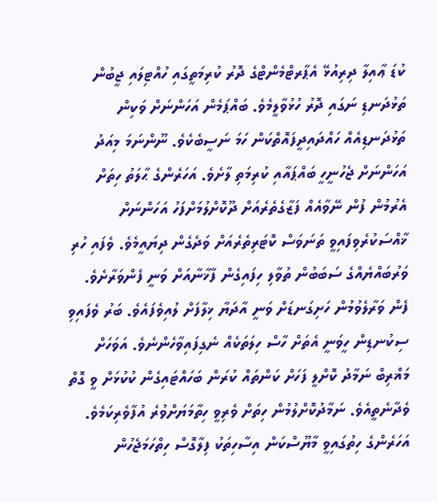ކުޑަ ޢާއިލާ ދިރިއުޅޭ އެޕާރޓްމެންޓްގެ ދޮރު ކުރިމަތީގައި ހުއްޓިލައި ޖީބުން ތަޅުދަނޑި ނަގައި ދޮރު ހުޅުވާލީމެވެ. ބައްޕަމެން އަހަންނަށް ވަކިން ތަޅުދަނޑިއެއް ހައްދައިދީފައޮތްކަން ހަމަ ނަސީބެކެވެ. ނޫންނަމަ މިއަދު އަހަންނަށް ޖެހުނީހީ ބައްޕައާއި ކުރިމަތި ލާށެވެ. އަހަރެންގެ ޙާލަތު ހިތަށް އެރުމުން ފުން ނޭވާއެއް ފަޒާގެތެރެއަށް ދޫކޮށްލުމަށްފަހު އަހަންނަށް ޚާއްސަކުރެވިފައިވީ ތަނަވަސް ކޮޓަރިތެރެއަށް ވަދެގެން ދިޔައީމެވެ. ވެފައި ހުރި ވަރުބައްޔެއްގެ ސަބަބުން ތުވާލި ހިފައިގެން ފާޚާނާއަށް ވަނީ ފެންވަރާށެވެ.
ފެން ވަރާލެވުމުން ހަށިގަނޑަށް ވަނީ އާދަޔާ ޚިލާފަށް ލުއިވެފައެވެ. ބަރު ވެފައިވި ސިކުނޑިން ހީވަނީ އެތަށް ހާސް ހިލަތަކެއް ނެގިފައިވާހެންނެވެ. އަވަހަށް މަޣްރިބް ނަމާދު ކޮށްލީ ފަހަށް ކަންތައް ކުރަން ބަހައްޓައިގެން ކުކުޅަށް ވީ ގޮތް ވެދާނެތީއެވެ. ނަމާދުކޮށްލުމުން ހިތަށް ވެރިވީ ހިތާމަޔަށްވުރެ އުފާވެރިކަމެވެ. އަހަރެންގެ ހިތުގައިވީ މާޔޫސްކަން އިސާހިތަކު ފިލާގޮސް ހިތްހަމަޖެހުން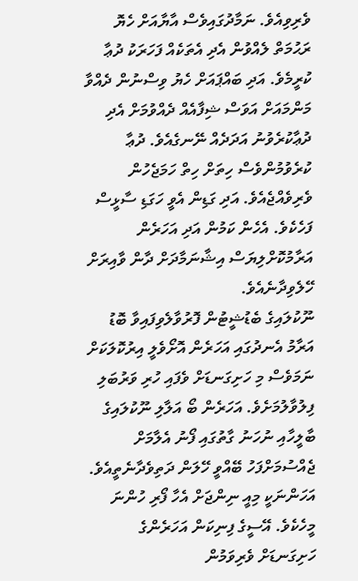ވެރިވިއެވެ. ނަމާދުގައިވެސް އާޔާއަށް ހެޔޮ ރަޙުމަތް ލެއްވުން އެދި އެތަކެއް ފަހަރަކު ދުޢާ ކުރީމެވެ. އަދި ބައްޕައަށް ހެޔު ވިސްނުން ދެއްވާ މަންމައަށް އަވަސް ޝިފާއެއް ދެއްވުމަށް އެދި ދުޢާކުރެވުނު އަދަދެއް ނޭނގެއެވެ. ދުޢާ ކުރެވުމުންވެސް ހިތަށް ހިތް ހަމަޖެހުން ވެރިވެއްޖެއެވެ. އަދި ގަޑިން އެވީ ހަގަޑި ސާޅީސް ފަހެކެވެ. އެހެން ކަމުން އަދި އަހަރެން އަރާމުކޮށްލިޔަސް އިޝާނަމާދަށް ދާން ވާއިރަށް ހޭލެވިދާނެއެވެ.
ނޫކުލައިގެ ބެޑުޝީޓުން ފޮރުވާލެވިފައިވާ ބޮޑު އަރާމު އެނދުގައި އަހަރެން އޮށޯވެލީ އިރުކޮލަކަށް ނަމަވެސް މި ހަށިގަނޑަށް ވެފައި ހުރި ވަރުބަލި ފިލުވާލުމަށެވެ. އަހަރެން ބޯ އަލާލި ނޫކުލައިގެ ބާލީހާއި ނުހަނު ގާތުގައި ފޯނު އެލާމަށް ޖެއްސުމަށްފަހު ބޭއްވީ ހޭލަން ދަތިވެދާނެތީއެވެ. އަހަންނަކީ މިއީ ނިންޖަށް އެހާ ފޯރި ހުންނަ މީހެކެވެ. އޭސީގެ ފިނިކަން އަހަރެންގެ ހަށިގަނޑަށް ވެރިވަމުން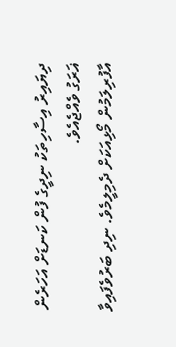ދިޔައިރު އިސާހިތަކު ނިދީގެ ފުން ކަނޑަށް އަހަރެން ޣަރަގު ވެއްޖެއެވެ.
އާފުރިލަމުން މޯޅިއަކަށް ދެމިލީމެވެ. ނިދި ބަރުވެފައިވާ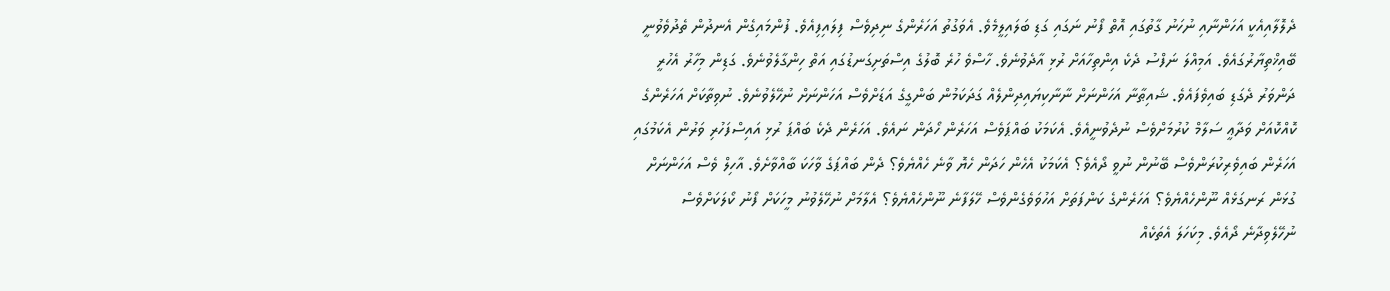ދެލޮލާއިއެކީ އަހަންނާއި ނުހަނު ގާތުގައި އޮތް ފޯނު ނަގައި ގަޑި ބަލައިލީމެވެ. އެވަގުތު އަހަރެންގެ ނިދިވެސް ފިލައިފިއެވެ. ފުންމައިގެން އެނދުން ތެދުވެވުނީ ބޭއިޚްތިޔާރުގައެވެ. އަމިއްލަ ނަފްސު ދެކެ އިންތިހާއަށް ރުޅި އާދެވުނެވެ. ހާސްވެ ހުރެ ބޮލުގެ އިސްތަށިގަނޑުގައި އަތް ހިންގާލެވުނެވެ. ގަޑިން މިހާރު އެހުރީ ދަންވަރު ދެގަޑި ބައިވެފައެވެ. ޝައިޠާނާ އަހަންނަށް ނާނާކިޔައިދިންލެއް ގަދަކަމުން ބަންގީގެ އަޑަށްވެސް އަހަންނަށް ނުހޭލެވުނެވެ. ނުވިތާކަށް އަހަރެންގެ ކޮއްކޮއަށް ވަދާޢީ ސަލާމް ކުރުމަށްވެސް ނުދެވުނީއެވެ. އެކަމަކު ބައްޕަވެސް އަހަރެން ހޯދަން ނައެވެ. އަހަރެން ދެކެ ބައްޕަ ރުޅި އައިސްފަހުރި ވަރުން އެކަމުގައި އަހަރެން ބައިވެރިކުރަންވެސް ބޭނުން ނުވީ ދޯއެވެ؟ އެކަމަކު އެހެން ހަދަން ހެޔޮ ވާނެ ހެއްޔެވެ؟ ދެން ބައްޕަގެ ވާހަކަ ބާއްވާށެވެ. އާހިލް ވެސް އަހަންނަށް ގުޅަން ރަނގަޅެއް ނޫންހެއްޔެވެ؟ އަހަރެންގެ ކަންފަތަށް އަހުވަވެގެންވެސް ހޭލަފާނެ ނޫންހެއްޔެވެ؟ އެލާމަށް ނުހޭލެވުނު މީހަކަށް ފޯނު ކޯލަކަށްވެސް ނުހޭލެވިދާނެ ދޯއެވެ. މިކަހަލަ އެތަކެއް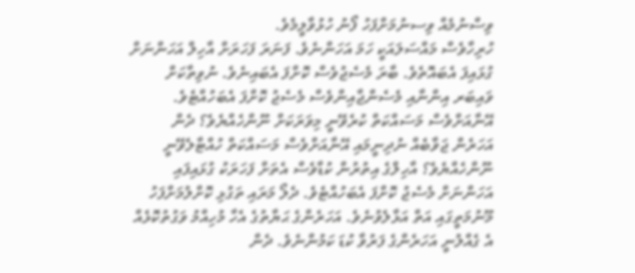ވިސްނުމެއް ވިސނުމަށްފަހު ފޯނު ހުޅުވާލީމެވެ.
ހުރިހާވެސް މައްސަލައަކީ ހަމަ އަހަންނެވެ. ފަނަރަ ފަހަރަށް އާހިލް އަހަންނަށް ގުޅައިފަ އެބައޮތެވެ. ބާރަ މެސެޖުވެސް ކޮށްފަ އެބައިނެވެ. ނުވިތާކަށް ވައިބަރ އިންނާއި މެސެންޖާއިންވެސް މެސެޖު ކޮށްފަ އެބަހުއްޓެވެ. އޭނާއަށްވެސް މަސައްކަތް ކުރެވޭނީ މިވަރަކަށް ނޫންހެއްޔެވެ؟ ދެން އަހަރެން ޖަވާބެއް ނުދިނީމައި އޭނާއަށްވެސް މަސައްކަތް ހުއްޓާލެވޭނީ ނޫންހެއްޔެވެ؟ އާހިލްގެ އިތުރުން ކުޑާވެސް އެތަށް ފަހަރަކު ގުޅައިފައި އަހަންނަށް މެސެޖު ކޮށްފަ އެބަހުއްޓެވެ. ދެލޯ މަރައި ތަގުޅި ކޮށްލުމަށްފަހު މޫނުމަތީގައި އަތް އަޅާލެވުނެވެ. އަހަރެންގެ ޙަޔާތުގެ އެހާ މުހިއްމު ވަގުތުކޮޅެއް އެ ގެއްލުނީ އަހަރެންގެ ފަރުވާ ކުޑަ ކަމުންނެވެ. ދެން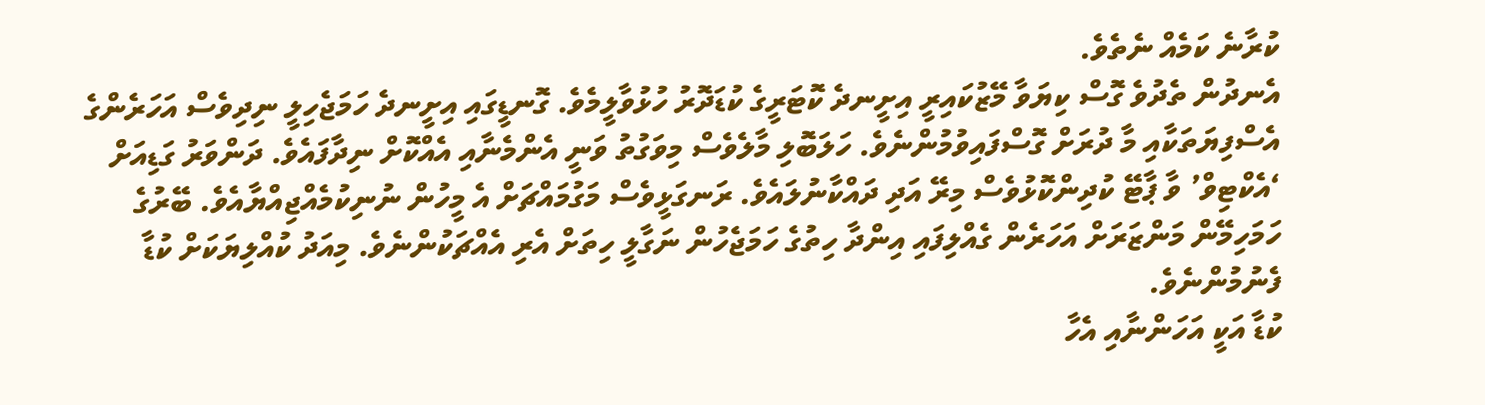ކުރާނެ ކަމެއް ނެތެވެ.
އެނދުން ތެދުވެ ގޮސް ކިޔަވާ މޭޒުކައިރީ އިށީނދެ ކޮޓަރީގެ ކުޑަދޮރު ހުޅުވާލީމެވެ. ގޮނޑީގައި އިށީނދެ ހަމަޖެހިލީ ނިދިވެސް އަހަރެންގެ އެސްފިޔަތަކާއި މާ ދުރަށް ގޮސްފައިވުމުންނެވެ. ހަލަބޮލި މާލެވެސް މިވަގުތު ވަނީ އެންމެނާއި އެއްކޮށް ނިދާފައެވެ. ދަންވަރު ގަޑިއަށް ‘އެކްޓިވް’ ވާ ޕާޓޭ ކުދިންކޮޅުވެސް މިރޭ އަދި ދައްކާނުލައެވެ. ރަނގަޅީވެސް މަގުމައްޗަށް އެ މީހުން ނުނިކުމެއްޖިއްޔާއެވެ. ބޭރުގެ ހަމަހިމޭން މަންޒަރަށް އަހަރެން ގެއްލިފައި އިންދާ ހިތުގެ ހަމަޖެހުން ނަގާލީ ހިތަށް އެރި އެއްޗަކުންނެވެ. މިއަދު ކުއްލިޔަކަށް ކުޑާ ފެނުމުންނެވެ.
ކުޑާ އަކީ އަހަންނާއި އެހާ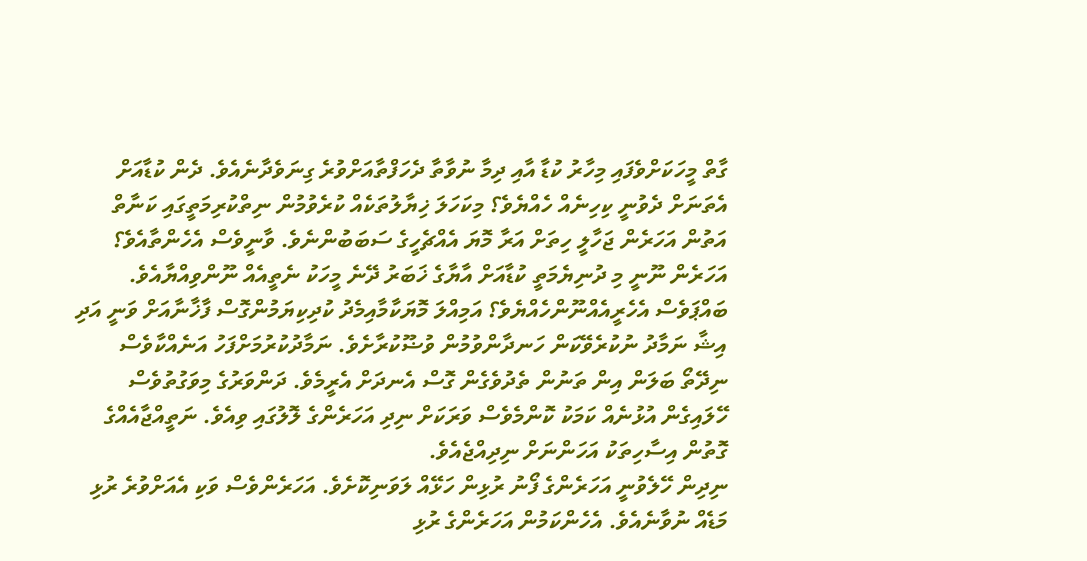ގާތް މީހަކަށްވެފައި މިހާރު ކުޑާ އާއި ދިމާ ނުވާތާ ދެހަފްތާއަށްވުރެ ގިނަވެދާނެއެވެ. ދެން ކުޑާއަށް އެތަނަށް ދެވުނީ ކިހިނެއް ހެއްޔެވެ؟ މިކަހަލަ ޚިޔާލުތަކެއް ކުރެވުމުން ނިތްކުރިމަތީގައި ކަނާތް އަތުން އަހަރެން ޖަހާލީ ހިތަށް އަރާ މޮޔަ އެއްޗެހީގެ ސަބަބުންނެވެ. ވާނީވެސް އެހެންތާއެވެ؟ އަހަރެން ނޫނީ މި ދުނިޔެމަތީ ކުޑާއަށް އާޔާގެ ޚަބަރު ދޭނެ މީހަކު ނެތީއެއް ނޫންވިއްޔާއެވެ. ބައްޕަވެސް އެހެރީއެއްނޫންހެއްޔެވެ؟ އަމިއްލަ މޮޔަކާމާއިމެދު ކުދިކިޔަމުންގޮސް ފާޚާނާއަށް ވަނީ އަދި އިޝާ ނަމާދު ނުކުރެވޭކަން ހަނދާންވުމުން ވުޟޫކުރާށެވެ. ނަމާދުކުރުމަށްފަހު އަނެއްކާވެސް ނިދޭތޯ ބަލަން އިން ތަނުން ތެދުވެގެން ގޮސް އެނދަށް އެރީމެވެ. ދަންވަރުގެ މިވަގުތުވެސް ހޭލައިގެން އުޅުނެއް ކަމަކު ކޮންމެވެސް ވަރަކަށް ނިދި އަހަރެންގެ ލޮލުގައި ވިއެވެ. ނަތީއްޖާއެއްގެ ގޮތުން އިސާހިތަކު އަހަންނަށް ނިދިއްޖެއެވެ.
ނިދިން ހޭލެވުނީ އަހަރެންގެ ފޯނު ރުޅިން ހަޅޭއް ލަވަނިކޮށެވެ. އަހަރެންވެސް ވަކި އެއަށްވުރެ ރުޅި މަޑެއް ނުވާނެއެވެ. އެހެންކަމުން އަހަރެންގެ ރުޅި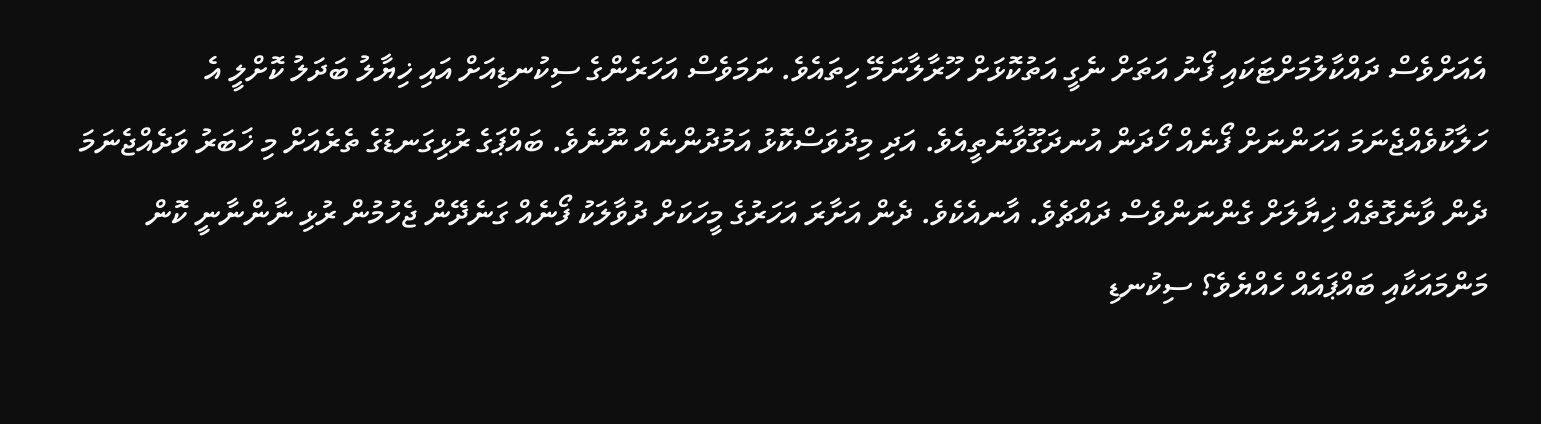އެއަށްވެސް ދައްކާލުމަށްޓަކައި ފޯނު އަތަށް ނެގީ އަތުކޮޅަށް ހޫރާލާނަމޭ ހިތައެވެ. ނަމަވެސް އަހަރެންގެ ސިކުނޑިއަށް އައި ޚިޔާލު ބަދަލު ކޮށްލީ އެ ހަލާކުވެއްޖެނަމަ އަހަންނަށް ފޯނެއް ހޯދަން އުނދަގޫވާނެތީއެވެ. އަދި މިދުވަސްކޮޅު އަމުދުންނެއް ނޫނެވެ. ބައްޕަގެ ރުޅިގަނޑުގެ ތެރެއަށް މި ޚަބަރު ވަދެއްޖެނަމަ ދެން ވާނެގޮތެއް ޚިޔާލަށް ގެންނަންވެސް ދައްޗެވެ. އާނއެކެވެ. ދެން އަށާރަ އަހަރުގެ މީހަކަށް ދުވާލަކު ފޯނެއް ގަނެދޭން ޖެހުމުން ރުޅި ނާންނާނީ ކޮން މަންމައަކާއި ބައްޕައެއް ހެއްޔެވެ؟ ސިކުނޑި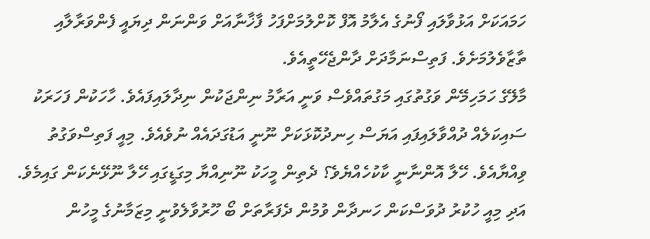ހަމައަކަށް އަޅުވާލައި ފޯނުގެ އެލާމު އޮފް ކޮށްލުމަށްފަހު ފާޚާނާއަށް ވަންނަން ދިޔައީ ފެންވަރާލާއި ތާޒާވެލުމަށެވެ. ފަތިސްނަމާދަށް ދާންޖެހޭތީއެވެ.
މާލޭގެ ހަމަހިމޭން ވަގުތުގައި މަގުތައްވެސް ވަނީ އަރާމު ނިންޖަކުން ނިދާލައިފައެވެ. ހާހަކުން ފަހަރަކު ސައިކަލެއް ދުއްވާލައިފައި އަޔަސް ހިނދުކޮޅަކަށް ނޫނީ އަޑުގަދައެއް ނުވެއެވެ. މިއީ ފަތިސްވަގުތު ވިއްޔާއެވެ. ހޭލާ އޮންނާނީ ކާކުހެއްޔެވެ؟ ދެތިން މީހަކު ނޫނިއްޔާ މިގަޑީގައި ހޭލާ ނޫޅޭނެކަން ގައިމެވެ. އަދި މިއީ ހުކުރު ދުވަސްކަން ހަނދާން ވުމުން ދެފަރާތަށް ބޯ ހޫރުވާލެވުނީ މިޒަމާނުގެ މީހުން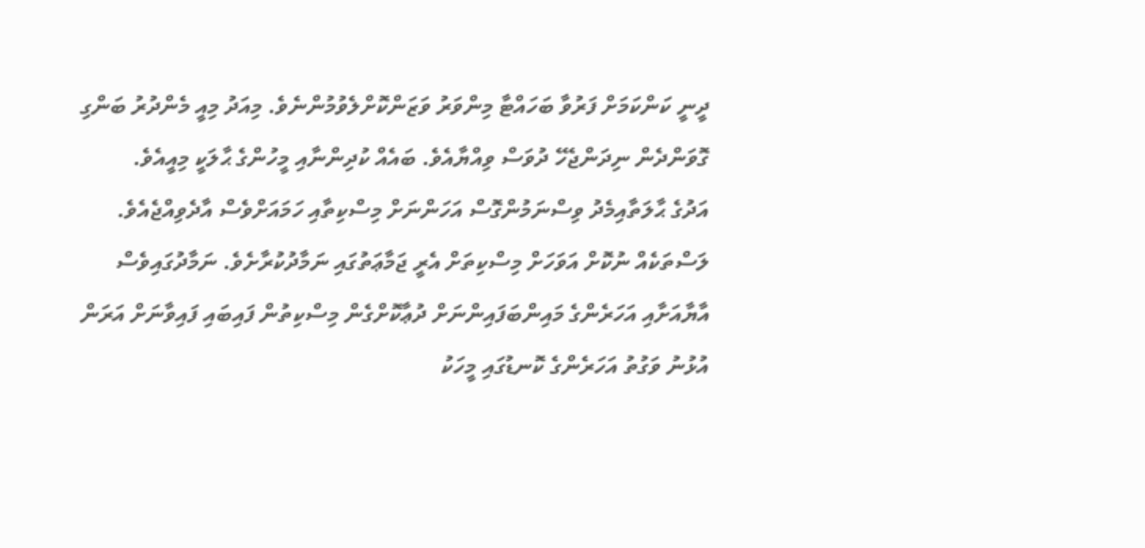ދީނީ ކަންކަމަށް ފަރުވާ ބަހައްޓާ މިންވަރު ވަޒަންކޮށްލެވުމުންނެވެ. މިއަދު މިއީ މެންދުރު ބަންގި ގޮވަންދެން ނިދަންޖެހޭ ދުވަސް ވިއްޔާއެވެ. ބައެއް ކުދިންނާއި މީހުންގެ ޙާލަކީ މިއީއެވެ.
އަދުގެ ޙާލަތާއިމެދު ވިސްނަމުންގޮސް އަހަންނަށް މިސްކިތާއި ހަމައަށްވެސް އާދެވިއްޖެއެވެ. ލަސްތަކެއް ނުކޮށް އަވަހަށް މިސްކިތަށް އެރީ ޖަމާޢަތުގައި ނަމާދުކުރާށެވެ. ނަމާދުގައިވެސް އާޔާއަށާއި އަހަރެންގެ މައިންބަފައިންނަށް ދުޢާކޮށްގެން މިސްކިތުން ފައިބައި ފައިވާނަށް އަރަން އުޅުނު ވަގުތު އަހަރެންގެ ކޮނޑުގައި މީހަކު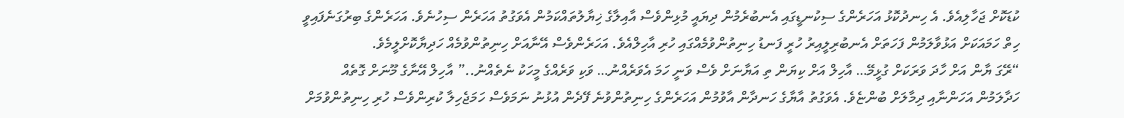ކުޑަކޮށް ޖަހާލިއެވެ. އެ ހިނދުކޮޅު އަހަރެންގެ ސިކުނޑީގައި އެނބުރެމުން ދިޔައީ މުޅިންވެސް އާއިލާގެ ޚިޔާލުތައްކަމުން އެވަގުތު އަހަރެން ސިހުނެވެ. އަހަރެންގެ ބިރުގަނެފައިވީ ހިތް ހަމައަކަށް އަޅުވާލަމުން ފަހަތަށް އެނބުރިލީއިރު ހުރީ ފަނޑު ހިނިތުންވުމެއްގައި ހުރި އާހިލްއެވެ. އަހަރެންވެސް އޭނާއަށް ހިނިތުންވުމެއް ހަދިޔާކޮށްލީމެވެ.
“ރޭގަ ޔާން އަށް ހާދަ ވަރަކަށް ގުޅީމޭ… އާހިލް އަށް ކިޔަން ތި އަޔާނަށް ވެސް ވަނީ ހަމަ އެވަރެއްނު… ވަކި ވަރެއްގެ މީހަކު ނެތެއްނު..” އާހިލް އޭނާގެ މޫނަށް ގޮތެއް ހަދާލަމުން އަހަންނާއި ދިމާލަށް ބުންޏެވެ. އެވަގުތު އާޔާގެ ހަނދާން އާވުމުން އަހަރެންގެ ހިނިތުންވުނެ ފޭދެން އުޅުނު ނަމަވެސް ހަމަޖެހިލާ ކުރިންވެސް ހުރި ހިނިތުންވުމަށް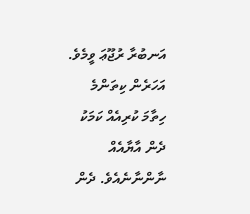އަނބުރާ ރުޖޫޢަ ވީމެވެ. އަހަރެން ކިތަންމެ ހިތާމަ ކުރިއެއް ކަމަކު ދެން އާޔާއެއް ނާންނާނެއެވެ. ދެން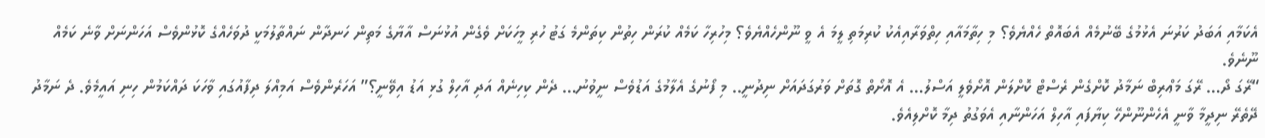އެކަމާއި އަބަދު ކަރުނަ އެޅުމުގެ ބޭނުމެއް އެބައޮތް ހެއްޔެވެ؟ މި ހިތާމައާއި ހިތްވަރާއިއެކު ކުރިމަތި ލީމަ އެ ވީ ނޫންހެއްޔެވެ؟ މިހުރިހާ ކަމެއް ކުރަން ހިތުން ކިތަންމެ ގަޓު ހުރި މީހަކަށް ވެގެން އުޅުނަސް އާޔާގެ މަތިން ހަނދާން ނައްތާލުމަކީ ދުވަހެއްގެ ކޮޅުންވެސް އަހަންނަށް ވާނެ ކަމެއް ނޫނެވެ.
“ރޭގަ ދޯ… ރޭގަ މަޢްރިބް ނަމާދު ކޮށްގެން ރެސްޓް ކޮށްލަން އޮށޯވެލީ އަސްލު… އެ އޮށޯތް ގޮތަށް ވަރުގަދައަށް ނިދުނީ.. މި ފޯނުގެ އެލާމުގެ އަޑުވެސް ނީވުނު… ދެން ކިހިނެއް އަދި އާހިލް ގުޅި އަޑު އިވޭނީ؟” އަހަރެންވެސް އަމިއްލަ ދިފާއުގައި ވާހަކަ ދައްކަމުން ހިނި އައީމެވެ. ދެ ނަމާދު ދޭތެރޭ ނިދީމާ ވާނީ އެހެންނޫންހޭ ކިޔާފައި އާހިލް އަހަންނާއި އެވަގުތު ދިމާ ކޮށްލިއެވެ.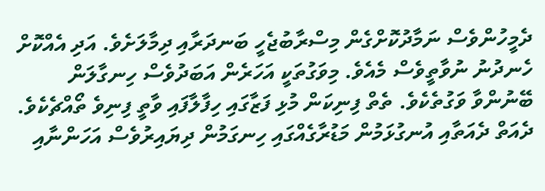ދެމީހުންވެސް ނަމާދުކޮށްގެން މިސްރާބުޖެހީ ބަނދަރާއި ދިމާލަށެވެ. އަދި އެއްކޮށް ހެނދުނު ނުވާތީވެސް މެއެވެ. މިވަގުތަކީ އަހަރެން އަބަދުވެސް ހިނގާލަން ބޭނުންވާ ވަގުތެކެވެ. ތެތް ފިނިކަން މުޅި ފަޒާގައި ހިފާލާފައި ވާތީ ފިނިވެ ތޯއްޗެކެވެ. ދެއަތް ދެއަތާއި އުނގުޅަމުން މަޑުރާގެއްގައި ހިނގަމުން ދިޔައިރުވެސް އަހަންނާއި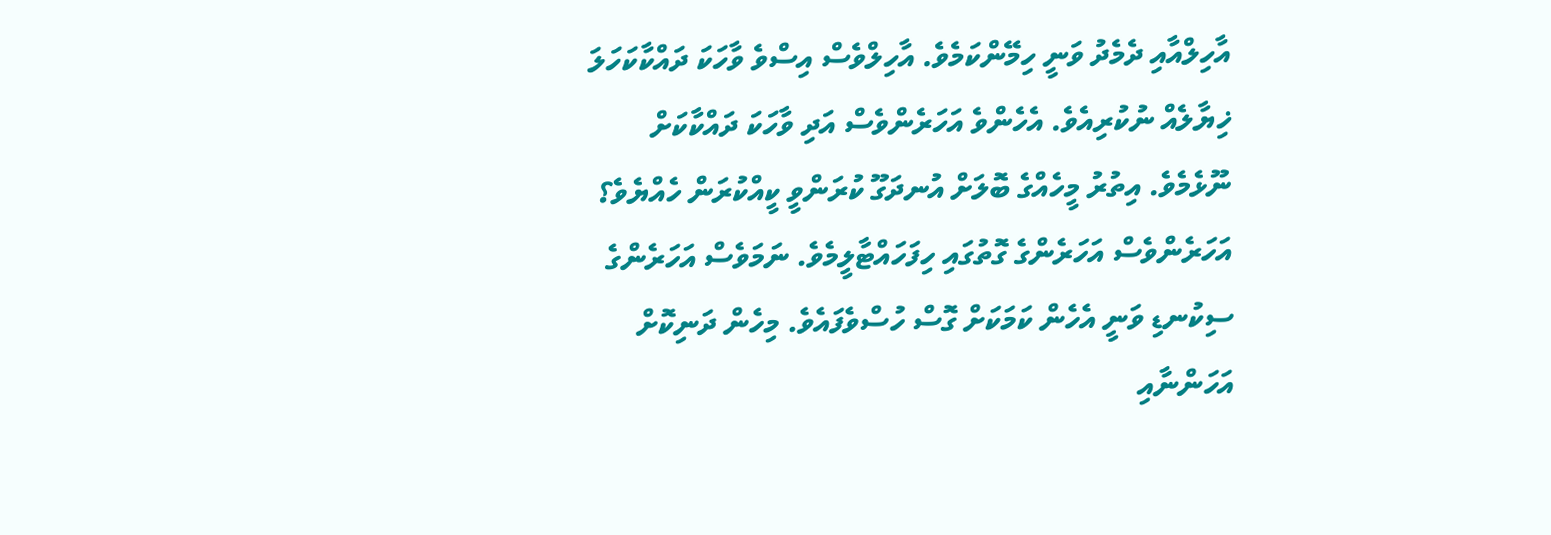އާހިލްއާއި ދެމެދު ވަނީ ހިމޭންކަމެވެ. އާހިލްވެސް އިސްވެ ވާހަކަ ދައްކާކަހަލަ ޚިޔާލެއް ނުކުރިއެވެ. އެހެންވެ އަހަރެންވެސް އަދި ވާހަކަ ދައްކާކަށް ނޫޅެމެވެ. އިތުރު މީހެއްގެ ބޮލަށް އުނދަގޫ ކުރަންވީ ކީއްކުރަން ހެއްޔެވެ؟
އަހަރެންވެސް އަހަރެންގެ ގޮތުގައި ހިފަހައްޓާލީމެވެ. ނަމަވެސް އަހަރެންގެ ސިކުނޑި ވަނީ އެހެން ކަމަކަށް ގޮސް ހުސްވެފައެވެ. މިހެން ދަނިކޮށް އަހަންނާއި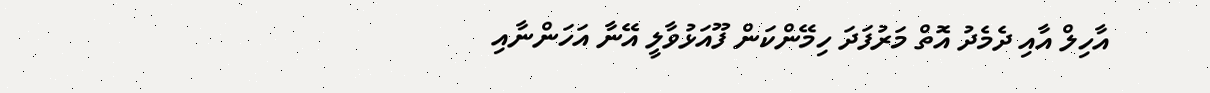އާހިލް އާއި ދެމެދު އޮތް މަރުފަދަ ހިމޭންކަން ފޫއަޅުވާލީ އޭނާ އަހަންނާއި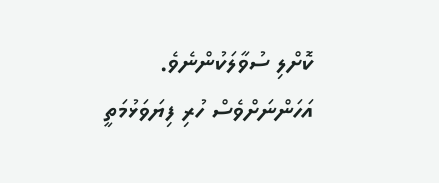ކޮށްލި ސުވާލަކުންނެވެ. އަހަންނަށްވެސް ހުރި ފިޔަވަޅުމަތީ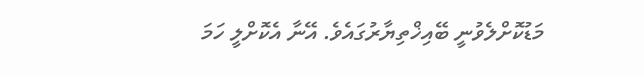މަޑުކޮށްލެވުނީ ބޭއިޚްތިޔާރުގައެވެ. އޭނާ އެކޮށްލީ ހަމަ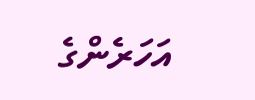އަހަރެންގެ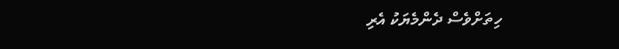ހިތަށްވެސް ދެންމެޔަކު އެރި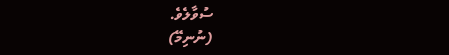ސުވާލެވެ.
(ނުނިމޭ)